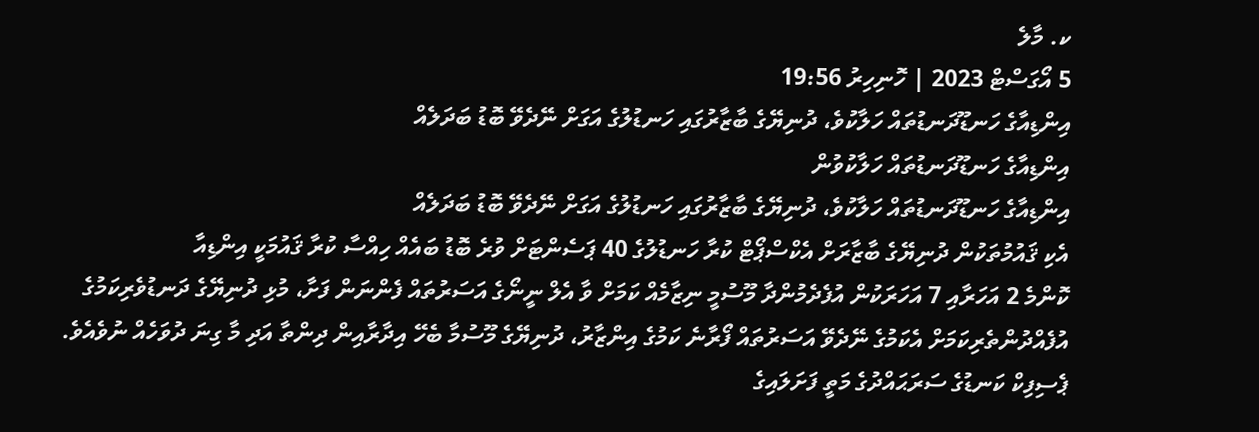ކ. މާލެ
5 އޯގަސްޓް 2023 | ހޮނިހިރު 19:56
އިންޑިއާގެ ހަނޑޫދަނޑުތައް ހަލާކުވެ، ދުނިޔޭގެ ބާޒާރުގައި ހަނޑުލުގެ އަގަށް ނޭދެވޭ ބޮޑު ބަދަލެއް
އިންޑިއާގެ ހަނޑޫދަނޑުތައް ހަލާކުވުން
އިންޑިއާގެ ހަނޑޫދަނޑުތައް ހަލާކުވެ، ދުނިޔޭގެ ބާޒާރުގައި ހަނޑުލުގެ އަގަށް ނޭދެވޭ ބޮޑު ބަދަލެއް
އެކި ޤައުމުތަކުން ދުނިޔޭގެ ބާޒާރަށް އެކްސްޕޯޓް ކުރާ ހަނޑުލުގެ 40 ޕަސެންޓަށް ވުރެ ބޮޑު ބައެއް ހިއްސާ ކުރާ ޤައުމަކީ އިންޑިއާ
ކޮންމެ 2 އަހަރާއި 7 އަހަރަކުން އުފެދެމުންދާ މޫސުމީ ނިޒާމެއް ކަމަށް ވާ އެލް ނީނޯގެ އަސަރުތައް ފެންނަން ފަށާ، މުޅި ދުނިޔޭގެ ދަނޑުވެރިކަމުގެ އުފެއްދުންތެރިކަމަށް އެކަމުގެ ނޭދެވޭ އަސަރުތައް ފޯރާނެ ކަމުގެ އިންޒާރު، ދުނިޔޭގެ މޫސުމާ ބެހޭ އިދާރާއިން ދިންތާ އަދި މާ ގިނަ ދުވަހެއް ނުވެއެވެ. ޕެސިފިކް ކަނޑުގެ ސަރަޙައްދުގެ މަތީ ފަށަލައިގެ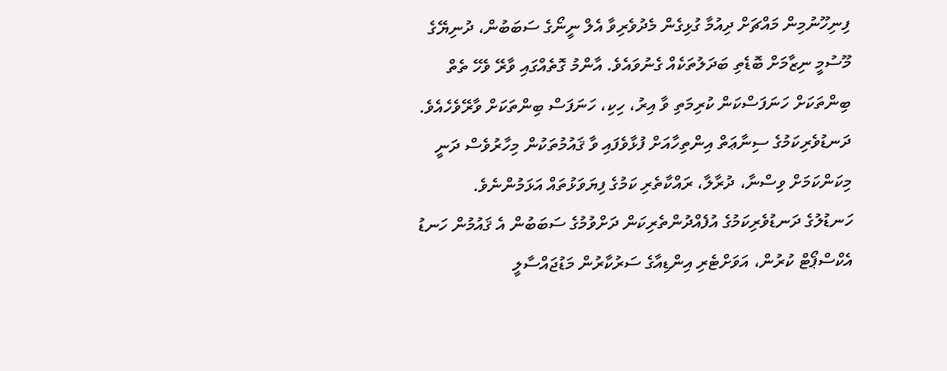ފިނިހޫނުމިން މައްޗަށް ދިއުމާ ގުޅިގެން މެދުވެރިވާ އެލް ނީނޯގެ ސަބަބުން، ދުނިޔޭގެ މޫސުމީ ނިޒާމަށް ބޮޑެތި ބަދަލުތަކެއް ގެނުވައެވެ. އާންމު ގޮތެއްގައި ވާރޭ ވެހޭ ތެތް ބިންތަކަށް ހަނަފަސްކަން ކުރިމަތި ވާ އިރު، ހިކި، ހަނަފަސް ބިންތަކަށް ވާރޭވެހެއެވެ. ދަނޑުވެރިކަމުގެ ސިނާޢަތް އިންތިހާއަށް ފުޅާވެފައި ވާ ޤައުމުތަކުން މިހާރުވެސް ދަނީ މިކަންކަމަށް ވިސްނާ، ދުރާލާ، ރައްކާތެރި ކަމުގެ ފިޔަވަޅުތައް އަޅަމުންނެވެ.
ހަނޑުލުގެ ދަނޑުވެރިކަމުގެ އުފެއްދުންތެރިކަން ދަށްވުމުގެ ސަބަބުން އެ ޤައުމުން ހަނޑު އެކްސްޕޯޓް ކުރުން، އަވަށްޓެރި އިންޑިއާގެ ސަރުކާރުން މަޑުޖައްސާލީ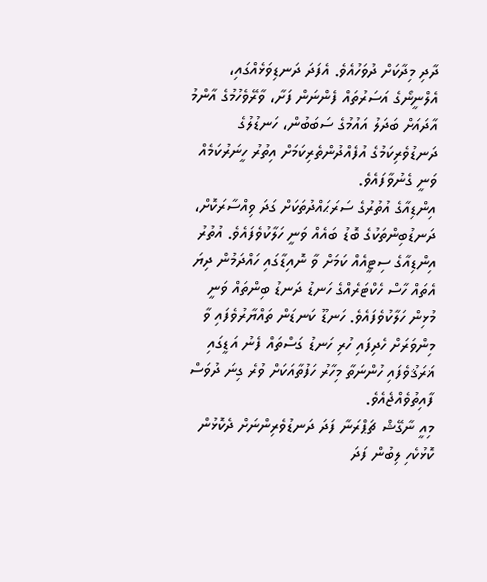ދާދި މިދާކަށް ދުވަހުއެވެ. އެފަދަ ދަނޑިވަޅެއްގައި، އެލްނީނޯގެ އަސަރުތައް ފެންނަން ފަށާ، ވާރޭވެހުމުގެ އާންމު އާދައަށް ބަދަލު އައުމުގެ ސަބަބުން، ހަނޑުލުގެ ދަނޑުވެރިކަމުގެ އުފެއްދުންތެރިކަމަށް އިތުރު ހީނަރުކަމެއް ވަނީ ގެނުވާފައެވެ.
އިންޑިއާގެ އުތުރުގެ ސަރަޙައްދުތަކަށް ގަދަ ވިއްސާރަކޮށް، ދަނޑުބިންތަކުގެ ބޮޑު ބައެއް ވަނީ ހަލާކުވެފައެވެ. އުތުރު އިންޑިއާގެ ސިޓީއެއް ކަމަށް ވާ ނޮއިޑާގައި ހައްދަމުން ދިޔަ އެތައް ހާސް ހެކްޓަރެއްގެ ހަނޑު ދަނޑު ބިންތައް ވަނީ މުޅިން ހަލާކުވެފައެވެ. ހަނޑޫ ކަނޑަން ތައްޔާރުވެފައި ވާ މިންވަރަށް ހެދިފައި ހުރި ހަނޑު ގަސްތައް ފެނު އަޑީގައި ޣަރަޤުވެފައި ހުންނަތާ މިހާރު ހަފުތާއަކަށް ވުރެ ގިނަ ދުވަސް ފާއިތުވެއްޖެއެވެ.
މިއީ ނާގޭޝް ޗަޕްރަނާ ފަދަ ދަނޑުވެރިންނަށް ދެކޮޅުން ކޮޅުކެހި ލިބުން ފަދަ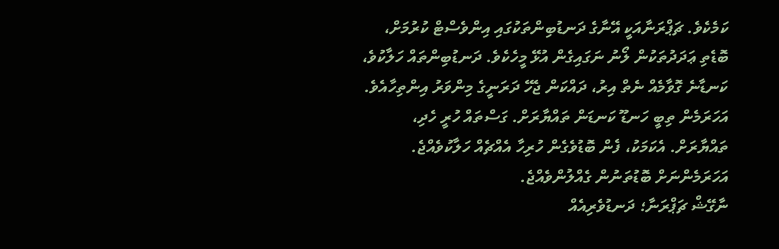ކަމެކެވެ. ޗަޕްރަނާއަކީ އޭނާގެ ދަނޑުބިންތަކުގައި އިންވެސްޓް ކުރުމަށް، ބޮޑެތި ޢަދަދުތަކުން ލޯނު ނަގައިގެން އުޅޭ މީހެކެވެ. ދަނޑުބިންތައް ހަލާކުވެ، ކަނޑާނެ ގޮވާމެއް ނެތް އިރު، ދައްކަން ޖެހޭ ދަރަނީގެ މިންވަރު އިންތިހާއެވެ.
އަހަރަމެން ތިބީ ހަނޑޫ ކަނޑަން ތައްޔާރަށް. ގަސްތައް ހުރީ ހެދި، ތައްޔާރަށް. އެކަމަކު، ފެން ބޮޑުވެގެން ހުރިހާ އެއްޗެއް ހަލާކުވެއްޖެ. އަހަރަމެންނަށް ބޮޑުތަނުން ގެއްލުންވެއްޖެ.
ނާގޭޝް ޗަޕްރަނާ؛ ދަނޑުވެރިއެއް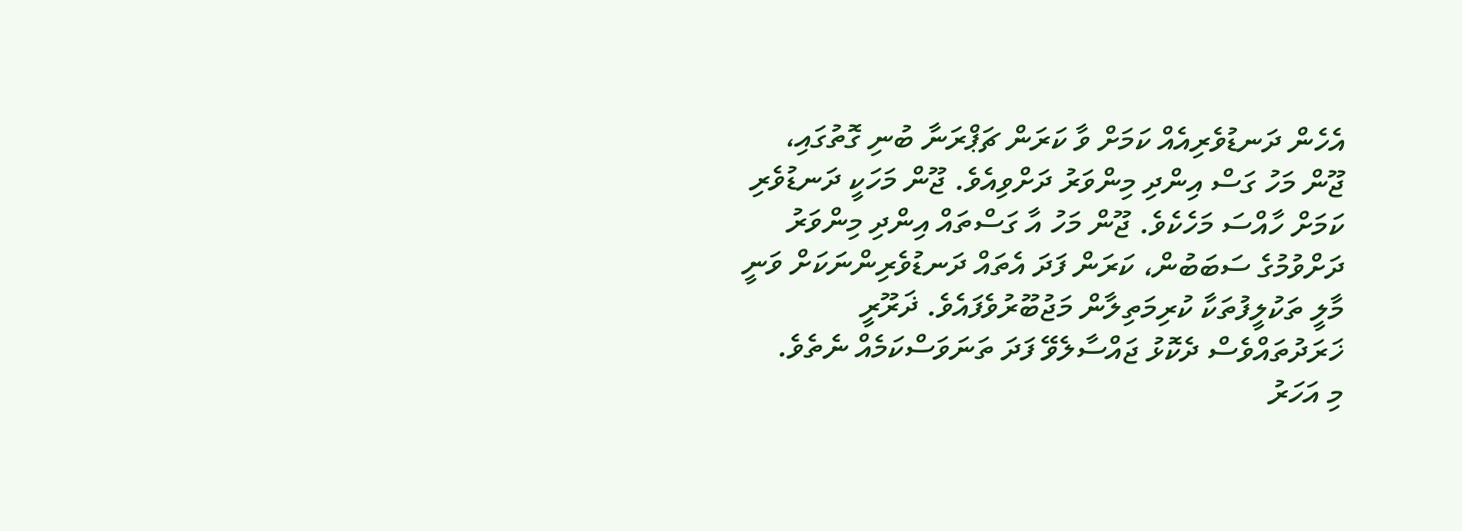އެހެން ދަނޑުވެރިއެއް ކަމަށް ވާ ކަރަން ޗަޕްރަނާ ބުނި ގޮތުގައި، ޖޫން މަހު ގަސް އިންދި މިންވަރު ދަށްވިއެވެ. ޖޫން މަހަކީ ދަނޑުވެރި ކަމަށް ހާއްސަ މަހެކެވެ. ޖޫން މަހު އާ ގަސްތައް އިންދި މިންވަރު ދަށްވުމުގެ ސަބަބުން، ކަރަން ފަދަ އެތައް ދަނޑުވެރިންނަކަށް ވަނީ މާލީ ތަކުލީފުތަކާ ކުރިމަތިލާން މަޖުބޫރުވެފައެވެ. ޛަރޫރީ ޚަރަދުތައްވެސް ދެކޮޅު ޖައްސާލެވޭ ފަދަ ތަނަވަސްކަމެއް ނެތެވެ.
މި އަހަރު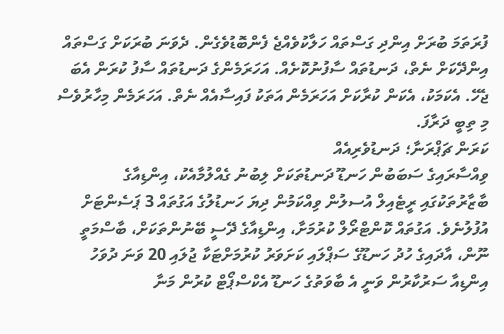ފުރަތަމަ ބުރަށް އިންދި ގަސްތައް ހަލާކުވެއްޖެ ފެންބޮޑުވެގެން. ދެވަނަ ބުރަކަށް ގަސްތައް އިންދޭކަށް ނެތް، ދަނޑުތައް ސާފުނުކޮށެއް. އަހަރަމެންގެ ދަނޑުތައް ސާފު ކުރަން އެބަ ޖެހޭ. އެކަމަކު، އެކަން ކުރާކަށް އަހަރަމެން އަތަކު ފައިސާއެއް ނެތް. އަހަރަމެން މިހާރުވެސް މި ތިބީ ދަރާފަ.
ކަރަން ޗަޕްރަނާ؛ ދަނޑުވެރިއެއް
ވިއްސާރައިގެ ސަބަބުން ހަނޑޫ ދަނޑުތަކަށް ލިބުނު ގެއްލުމާއެކު، އިންޑިއާގެ ބާޒާރުތަކުގައި ރީޓެއިލް އުސލުން ވިއްކަމުން ދިޔަ ހަނޑުލުގެ އަގުތައް 3 ޕަސެންޓަށް އުފުލުނެވެ. އަގުތައް ކޮންޓްރޯލް ކުރުމަށާ، އިންޑިއާގެ ދޭސީ ބޭނުންތަކަށް، ބާސްމަތީ ނޫން، އާދައިގެ ހުދު ހަނޑޫގެ ސަޕްލައި ކަށަވަރު ކުރުމަށްޓަކާ ޖުލައި 20 ވަނަ ދުވަހު އިންޑިއާ ސަރުކާރުން ވަނީ އެ ބާވަތުގެ ހަނޑޫ އެކްސްޕޯޓް ކުރުން މަނާ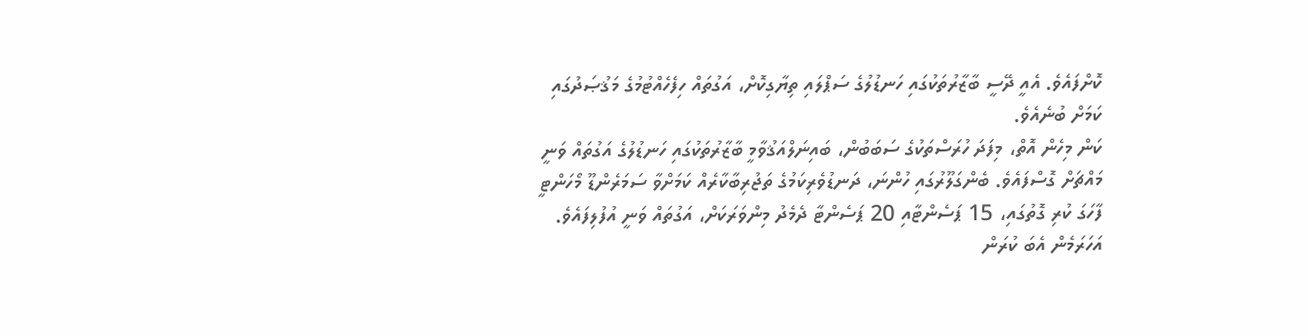ކޮށްފައެވެ. އެއީ ދޭސީ ބާޒާރުތަކުގައި ހަނޑުލުގެ ސަޕްލައި ތިޔާގިކޮށް، އަގުތައް ހިފެހެއްޓުމުގެ މަޤުޞަދުގައި ކަމަށް ބުނެއެވެ.
ކަން މިހެން އޮތް، މިފަދަ ހުރަސްތަކުގެ ސަބަބުން، ބައިނަލްއަޤުވާމީ ބާޒާރުތަކުގައި ހަނޑުލުގެ އަގުތައް ވަނީ މައްޗަށް ގޮސްފައެވެ. ބެންގަލޫރުގައި ހުންނަ، ދަނޑުވެރިކަމުގެ ތަޖުރިބާކާރެއް ކަމަށްވާ ސަމަރެންޑޫ މޯހަންޓީ ފާހަގަ ކުރި ގޮތުގައި، 15 ޕަސެންޓާއި 20 ޕަސެންޓާ ދެމެދު މިންވަރަކަށް، އަގުތައް ވަނީ އުފުލިފައެވެ.
އަހަރަމެން އެބަ ކުރަން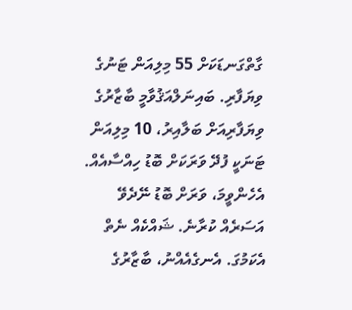ގާތްގަނޑަކަށް 55 މިލިއަން ޓަނުގެ ވިޔަފާރި. ބައިނަލްއަޤުވާމީ ބާޒާރުގެ ވިޔަފާރިއަށް ބަލާއިރު، 10 މިލިއަން ޓަނަކީ ފުދޭ ވަރަކަށް ބޮޑު ހިއްސާއެއް. އެހެންވީމަ، ވަރަށް ބޮޑު ނޭދެވޭ އަސަރެއް ކުރާނެ. ޝައްކެއް ނެތް އެކަމުގަ. އެނގެއެއްނު، ބާޒާރުގެ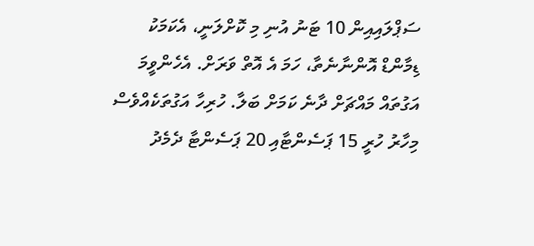ސަޕްލައިއިން 10 ޓަނު އުނި މި ކޮށްލަނީ، އެކަމަކު ޑިމާންޑް އޮންނާނެތާ، ހަމަ އެ އޮތް ވަރަށް. އެހެންވީމަ އަގުތައް މައްޗަށް ދާނެ ކަމަށް ބަލާ. ހުރިހާ އަގުތަކެއްވެސް މިހާރު ހުރީ 15 ޕަސެންޓާއި 20 ޕަސެންޓާ ދެމެދު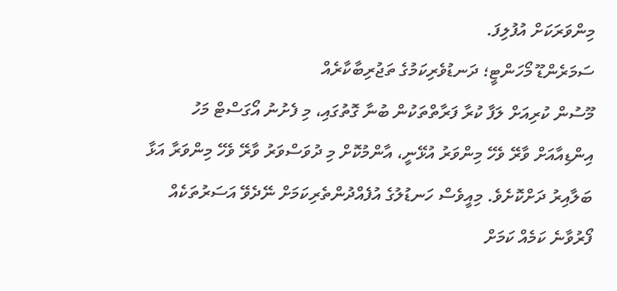މިންވަރަކަށް އުފުލިފަ.
ސަމަރެންޑޫ މޯހަންޓީ؛ ދަނޑުވެރިކަމުގެ ތަޖުރިބާކާރެއް
މޫސުން ކުރިއަށް ލަފާ ކުރާ ފަރާތްތަކުން ބުނާ ގޮތުގައި، މި ފެށުނު އޯގަސްޓް މަހު އިންޑިއާއަށް ވާރޭ ވެހޭ މިންވަރު އުޅޭނީ، އާންމުކޮށް މި ދުވަސްވަރު ވާރޭ ވެހޭ މިންވަރާ އަޅާ ބަލާއިރު ދަށްކޮށެވެ. މިއީވެސް ހަނޑުލުގެ އުފެއްދުންތެރިކަމަށް ނޭދެވޭ އަސަރުތަކެއް ފޯރުވާނެ ކަމެއް ކަމަށް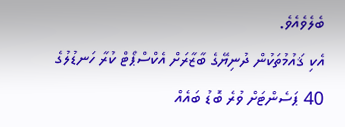ބެލެވެއެވެ.
އެކި ޤައުމުތަކުން ދުނިޔޭގެ ބާޒާރަށް އެކްސްޕޯޓް ކުރާ ހަނޑުލުގެ 40 ޕަސެންޓަށް ވުރެ ބޮޑު ބައެއް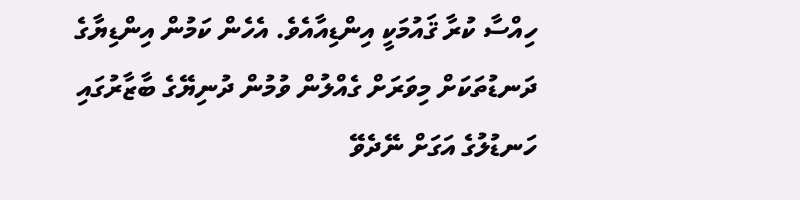ހިއްސާ ކުރާ ޤައުމަކީ އިންޑިއާއެވެ. އެހެން ކަމުން އިންޑިޔާގެ ދަނޑުތަކަށް މިވަރަށް ގެއްލުން ވުމުން ދުނިޔޭގެ ބާޒާރުގައި ހަނޑުލުގެ އަގަށް ނޭދެވޭ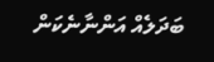ބަދަލެއް އަންނާނެކަން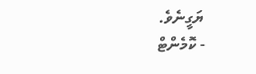ޔަގީނެވެ.
- ކޮމެންޓް